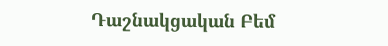Դաշնակցական Բեմ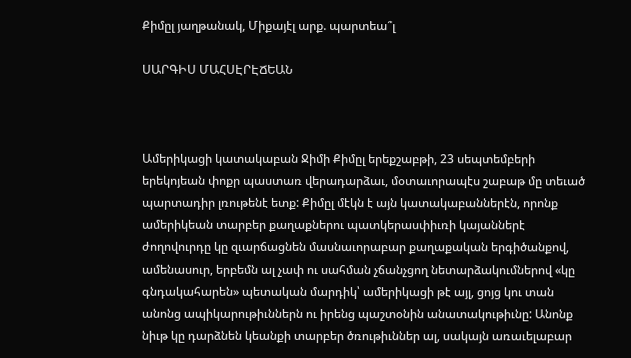Քիմըլ յաղթանակ, Միքայէլ արք. պարտեա՞լ

ՍԱՐԳԻՍ ՄԱՀՍԷՐԷՃԵԱՆ



Ամերիկացի կատակաբան Ջիմի Քիմըլ երեքշաբթի, 23 սեպտեմբերի երեկոյեան փոքր պաստառ վերադարձաւ, մօտաւորապէս շաբաթ մը տեւած պարտադիր լռութենէ ետք: Քիմըլ մէկն է այն կատակաբաններէն, որոնք ամերիկեան տարբեր քաղաքներու պատկերասփիւռի կայաններէ ժողովուրդը կը զւարճացնեն մասնաւորաբար քաղաքական երգիծանքով, ամենասուր, երբեմն ալ չափ ու սահման չճանչցող նետարձակումներով «կը գնդակահարեն» պետական մարդիկ՝ ամերիկացի թէ այլ, ցոյց կու տան անոնց ապիկարութիւններն ու իրենց պաշտօնին անատակութիւնը: Անոնք նիւթ կը դարձնեն կեանքի տարբեր ծռութիւններ ալ, սակայն առաւելաբար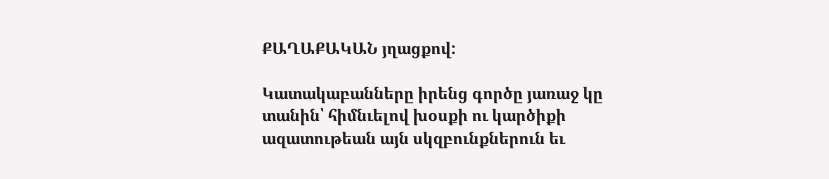ՔԱՂԱՔԱԿԱՆ յղացքով:

Կատակաբանները իրենց գործը յառաջ կը տանին՝ հիմնւելով խօսքի ու կարծիքի ազատութեան այն սկզբունքներուն եւ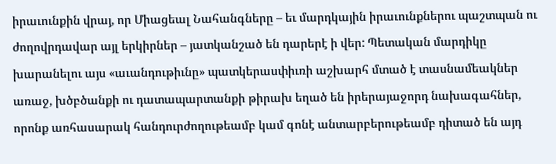իրաւունքին վրայ, որ Միացեալ Նահանգները – եւ մարդկային իրաւունքներու պաշտպան ու ժողովրդավար այլ երկիրներ – յատկանշած են դարերէ ի վեր: Պետական մարդիկը խարանելու այս «աւանդութիւնը» պատկերասփիւռի աշխարհ մտած է տասնամեակներ առաջ, խծբծանքի ու դատապարտանքի թիրախ եղած են իրերայաջորդ նախագահներ, որոնք առհասարակ հանդուրժողութեամբ կամ գոնէ անտարբերութեամբ դիտած են այդ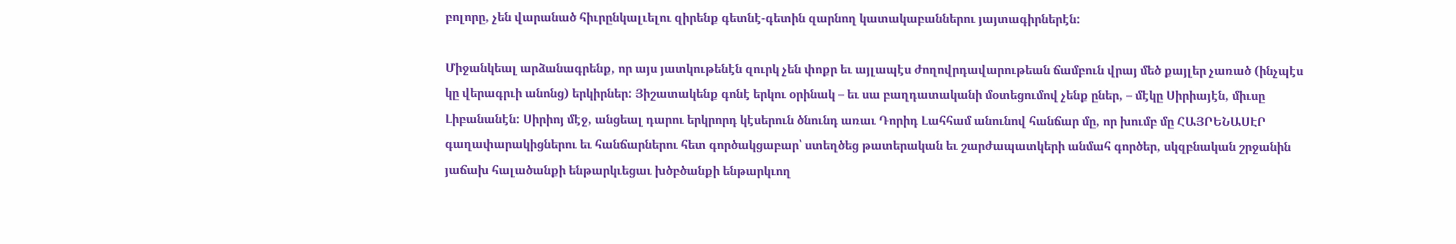բոլորը, չեն վարանած հիւրընկալւելու զիրենք գետնէ-գետին զարնող կատակաբաններու յայտագիրներէն:

Միջանկեալ արձանագրենք, որ այս յատկութենէն զուրկ չեն փոքր եւ այլապէս ժողովրդավարութեան ճամբուն վրայ մեծ քայլեր չառած (ինչպէս կը վերագրւի անոնց) երկիրներ: Յիշատակենք գոնէ երկու օրինակ – եւ սա բաղդատականի մօտեցումով չենք ըներ, – մէկը Սիրիայէն, միւսը Լիբանանէն: Սիրիոյ մէջ, անցեալ դարու երկրորդ կէսերուն ծնունդ առաւ Դորիդ Լահհամ անունով հանճար մը, որ խումբ մը ՀԱՅՐԵՆԱՍԷՐ գաղափարակիցներու եւ հանճարներու հետ գործակցաբար՝ ստեղծեց թատերական եւ շարժապատկերի անմահ գործեր, սկզբնական շրջանին յաճախ հալածանքի ենթարկւեցաւ խծբծանքի ենթարկւող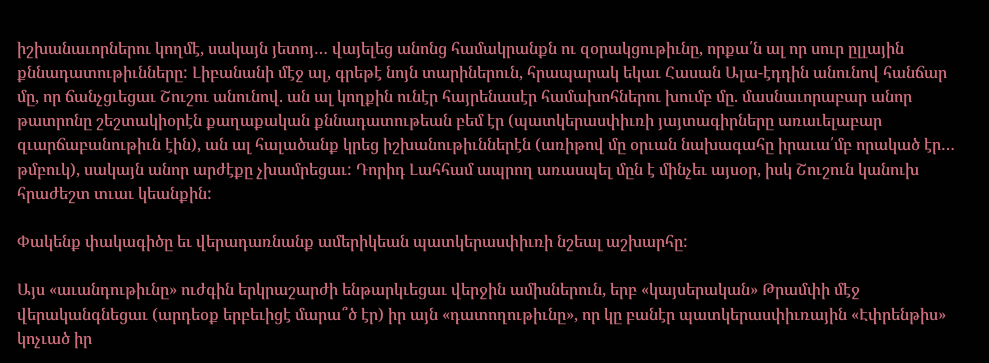իշխանաւորներու կողմէ, սակայն յետոյ… վայելեց անոնց համակրանքն ու զօրակցութիւնը, որքա՛ն ալ որ սուր ըլլային քննադատութիւնները: Լիբանանի մէջ ալ, գրեթէ նոյն տարիներուն, հրապարակ եկաւ Հասան Ալա-էդդին անունով հանճար մը, որ ճանչցւեցաւ Շուշու անունով. ան ալ կողքին ունէր հայրենասէր համախոհներու խումբ մը. մասնաւորաբար անոր թատրոնը շեշտակիօրէն քաղաքական քննադատութեան բեմ էր (պատկերասփիւռի յայտագիրները առաւելաբար զւարճաբանութիւն էին), ան ալ հալածանք կրեց իշխանութիւններէն (առիթով մը օրւան նախագահը իրաւա՛մբ որակած էր… թմբուկ), սակայն անոր արժէքը չխամրեցաւ: Դորիդ Լահհամ ապրող առասպել մըն է մինչեւ այսօր, իսկ Շուշուն կանուխ հրաժեշտ տւաւ կեանքին:

Փակենք փակագիծը եւ վերադառնանք ամերիկեան պատկերասփիւռի նշեալ աշխարհը:

Այս «աւանդութիւնը» ուժգին երկրաշարժի ենթարկւեցաւ վերջին ամիսներուն, երբ «կայսերական» Թրամփի մէջ վերականգնեցաւ (արդեօք երբեւիցէ մարա՞ծ էր) իր այն «դատողութիւնը», որ կը բանէր պատկերասփիւռային «Էփրենթիս» կոչւած իր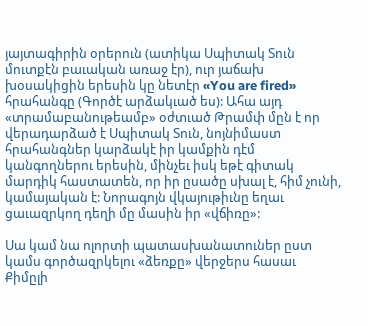յայտագիրին օրերուն (ատիկա Սպիտակ Տուն մուտքէն բաւական առաջ էր), ուր յաճախ խօսակիցին երեսին կը նետէր «You are fired» հրահանգը (Գործէ արձակւած ես): Ահա այդ «տրամաբանութեամբ» օժտւած Թրամփ մըն է որ վերադարձած է Սպիտակ Տուն, նոյնիմաստ հրահանգներ կարձակէ իր կամքին դէմ կանգողներու երեսին, մինչեւ իսկ եթէ գիտակ մարդիկ հաստատեն, որ իր ըսածը սխալ է, հիմ չունի, կամայական է: Նորագոյն վկայութիւնը եղաւ ցաւազրկող դեղի մը մասին իր «վճիռը»:

Սա կամ նա ոլորտի պատասխանատուներ ըստ կամս գործազրկելու «ձեռքը» վերջերս հասաւ Քիմըլի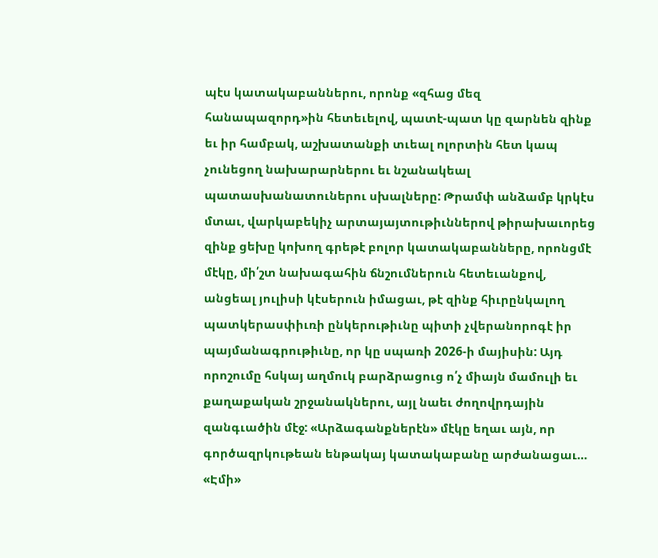պէս կատակաբաններու, որոնք «զհաց մեզ հանապազորդ»ին հետեւելով, պատէ-պատ կը զարնեն զինք եւ իր համբակ, աշխատանքի տւեալ ոլորտին հետ կապ չունեցող նախարարներու եւ նշանակեալ պատասխանատուներու սխալները: Թրամփ անձամբ կրկէս մտաւ, վարկաբեկիչ արտայայտութիւններով թիրախաւորեց զինք ցեխը կոխող գրեթէ բոլոր կատակաբանները, որոնցմէ մէկը, մի՛շտ նախագահին ճնշումներուն հետեւանքով, անցեալ յուլիսի կէսերուն իմացաւ, թէ զինք հիւրընկալող պատկերասփիւռի ընկերութիւնը պիտի չվերանորոգէ իր պայմանագրութիւնը, որ կը սպառի 2026-ի մայիսին: Այդ որոշումը հսկայ աղմուկ բարձրացուց ո՛չ միայն մամուլի եւ քաղաքական շրջանակներու, այլ նաեւ ժողովրդային զանգւածին մէջ: «Արձագանքներէն» մէկը եղաւ այն, որ գործազրկութեան ենթակայ կատակաբանը արժանացաւ… «Էմի»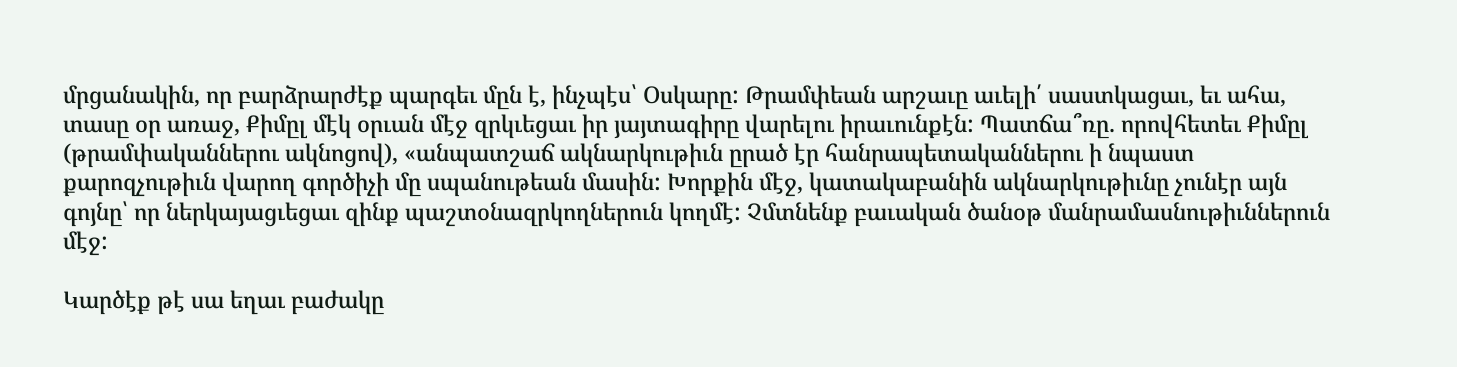մրցանակին, որ բարձրարժէք պարգեւ մըն է, ինչպէս՝ Օսկարը: Թրամփեան արշաւը աւելի՛ սաստկացաւ, եւ ահա, տասը օր առաջ, Քիմըլ մէկ օրւան մէջ զրկւեցաւ իր յայտագիրը վարելու իրաւունքէն: Պատճա՞ռը. որովհետեւ Քիմըլ (թրամփականներու ակնոցով), «անպատշաճ ակնարկութիւն ըրած էր հանրապետականներու ի նպաստ քարոզչութիւն վարող գործիչի մը սպանութեան մասին: Խորքին մէջ, կատակաբանին ակնարկութիւնը չունէր այն գոյնը՝ որ ներկայացւեցաւ զինք պաշտօնազրկողներուն կողմէ: Չմտնենք բաւական ծանօթ մանրամասնութիւններուն մէջ:

Կարծէք թէ սա եղաւ բաժակը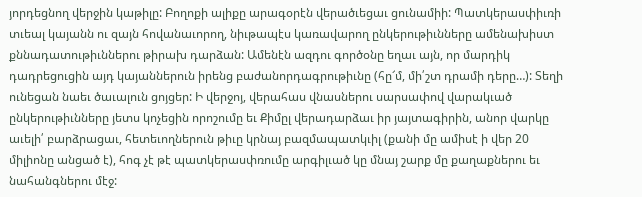յորդեցնող վերջին կաթիլը: Բողոքի ալիքը արագօրէն վերածւեցաւ ցունամիի: Պատկերասփիւռի տւեալ կայանն ու զայն հովանաւորող, նիւթապէս կառավարող ընկերութիւնները ամենախիստ քննադատութիւններու թիրախ դարձան: Ամենէն ազդու գործօնը եղաւ այն, որ մարդիկ դադրեցուցին այդ կայաններուն իրենց բաժանորդագրութիւնը (հը՜մ, մի՛շտ դրամի դերը…): Տեղի ունեցան նաեւ ծաւալուն ցոյցեր: Ի վերջոյ, վերահաս վնասներու սարսափով վարակւած ընկերութիւնները յետս կոչեցին որոշումը եւ Քիմըլ վերադարձաւ իր յայտագիրին, անոր վարկը աւելի՛ բարձրացաւ, հետեւողներուն թիւը կրնայ բազմապատկւիլ (քանի մը ամիսէ ի վեր 20 միլիոնը անցած է), հոգ չէ թէ պատկերասփռումը արգիլւած կը մնայ շարք մը քաղաքներու եւ նահանգներու մէջ: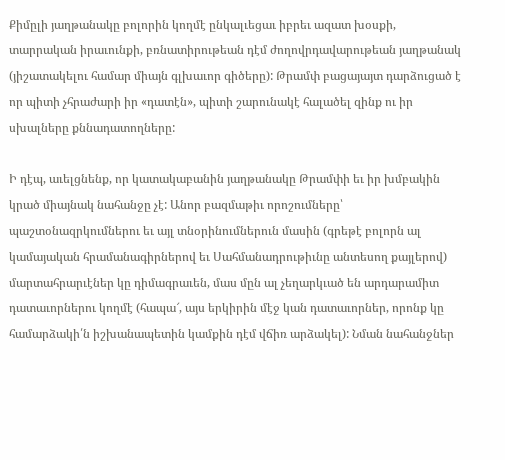Քիմըլի յաղթանակը բոլորին կողմէ ընկալւեցաւ իբրեւ ազատ խօսքի, տարրական իրաւունքի, բռնատիրութեան դէմ ժողովրդավարութեան յաղթանակ (յիշատակելու համար միայն գլխաւոր գիծերը): Թրամփ բացայայտ դարձուցած է որ պիտի չհրաժարի իր «դատէն», պիտի շարունակէ հալածել զինք ու իր սխալները քննադատողները:

Ի դէպ, աւելցնենք, որ կատակաբանին յաղթանակը Թրամփի եւ իր խմբակին կրած միայնակ նահանջը չէ: Անոր բազմաթիւ որոշումները՝ պաշտօնազրկումներու եւ այլ տնօրինումներուն մասին (գրեթէ բոլորն ալ կամայական հրամանագիրներով եւ Սահմանադրութիւնը անտեսող քայլերով) մարտահրարւէներ կը դիմագրաւեն, մաս մըն ալ չեղարկւած են արդարամիտ դատաւորներու կողմէ (հապա՜, այս երկիրին մէջ կան դատաւորներ, որոնք կը համարձակի՛ն իշխանապետին կամքին դէմ վճիռ արձակել): Նման նահանջներ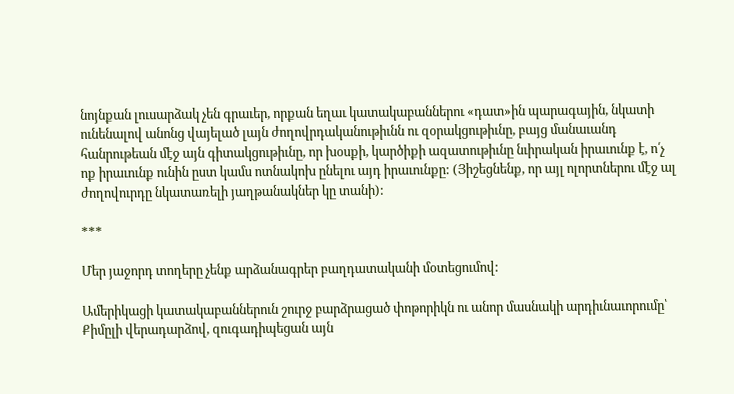նոյնքան լուսարձակ չեն գրաւեր, որքան եղաւ կատակաբաններու «դատ»ին պարագային, նկատի ունենալով անոնց վայելած լայն ժողովրդականութիւնն ու զօրակցութիւնը, բայց մանաւանդ հանրութեան մէջ այն գիտակցութիւնը, որ խօսքի, կարծիքի ազատութիւնը նւիրական իրաւունք է, ո՛չ ոք իրաւունք ունին ըստ կամս ոտնակոխ ընելու այդ իրաւունքը: (Յիշեցնենք, որ այլ ոլորտներու մէջ ալ ժողովուրդը նկատառելի յաղթանակներ կը տանի):

***

Մեր յաջորդ տողերը չենք արձանագրեր բաղդատականի մօտեցումով:

Ամերիկացի կատակաբաններուն շուրջ բարձրացած փոթորիկն ու անոր մասնակի արդիւնաւորումը՝ Քիմըլի վերադարձով, զուգադիպեցան այն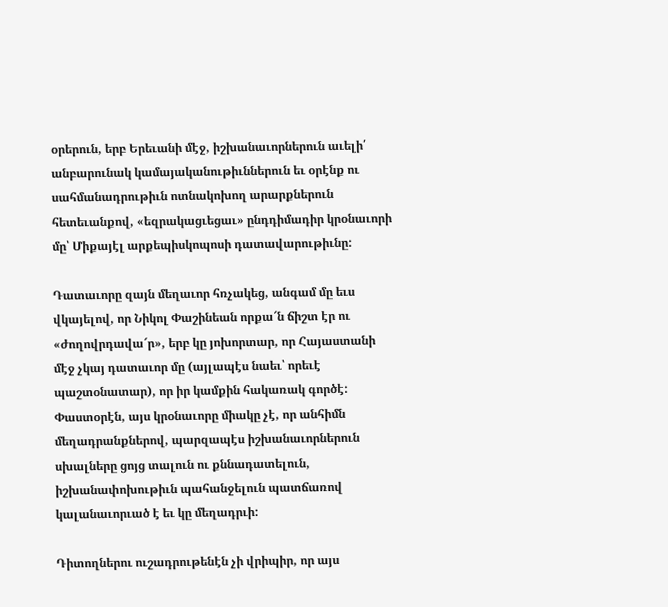օրերուն, երբ Երեւանի մէջ, իշխանաւորներուն աւելի՛ անբարունակ կամայականութիւններուն եւ օրէնք ու սահմանադրութիւն ոտնակոխող արարքներուն հետեւանքով, «եզրակացւեցաւ» ընդդիմադիր կրօնաւորի մը՝ Միքայէլ արքեպիսկոպոսի դատավարութիւնը:

Դատաւորը զայն մեղաւոր հռչակեց, անգամ մը եւս վկայելով, որ Նիկոլ Փաշինեան որքա՜ն ճիշտ էր ու «ժողովրդավա՜ր», երբ կը յոխորտար, որ Հայաստանի մէջ չկայ դատաւոր մը (այլապէս նաեւ՝ որեւէ պաշտօնատար), որ իր կամքին հակառակ գործէ: Փաստօրէն, այս կրօնաւորը միակը չէ, որ անհիմն մեղադրանքներով, պարզապէս իշխանաւորներուն սխալները ցոյց տալուն ու քննադատելուն, իշխանափոխութիւն պահանջելուն պատճառով կալանաւորւած է եւ կը մեղադրւի:

Դիտողներու ուշադրութենէն չի վրիպիր, որ այս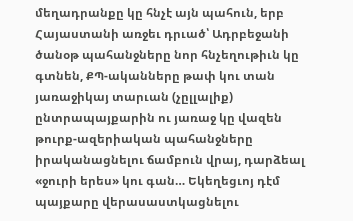մեղադրանքը կը հնչէ այն պահուն, երբ Հայաստանի առջեւ դրւած՝ Ադրբեջանի ծանօթ պահանջները նոր հնչեղութիւն կը գտնեն, ՔՊ-ականները թափ կու տան յառաջիկայ տարւան (չըլլալիք) ընտրապայքարին ու յառաջ կը վազեն թուրք-ազերիական պահանջները իրականացնելու ճամբուն վրայ, դարձեալ «ջուրի երես» կու գան… Եկեղեցւոյ դէմ պայքարը վերասաստկացնելու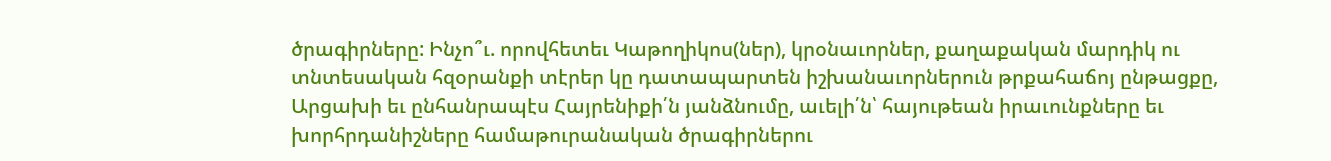ծրագիրները: Ինչո՞ւ. որովհետեւ Կաթողիկոս(ներ), կրօնաւորներ, քաղաքական մարդիկ ու տնտեսական հզօրանքի տէրեր կը դատապարտեն իշխանաւորներուն թրքահաճոյ ընթացքը, Արցախի եւ ընհանրապէս Հայրենիքի՛ն յանձնումը, աւելի՛ն՝ հայութեան իրաւունքները եւ խորհրդանիշները համաթուրանական ծրագիրներու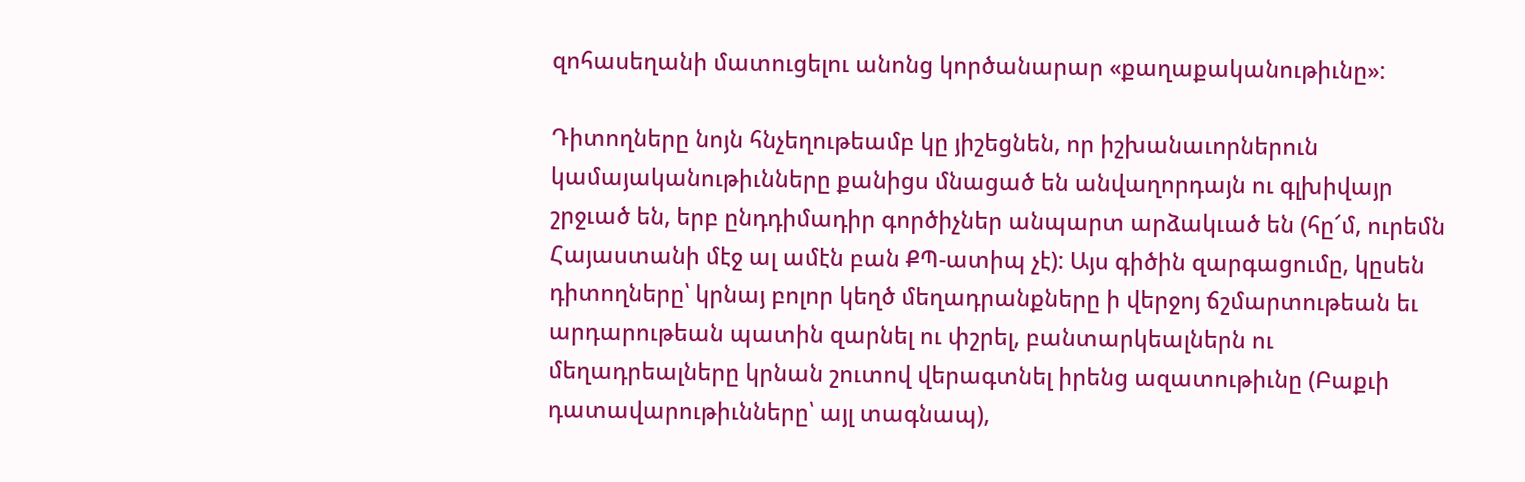զոհասեղանի մատուցելու անոնց կործանարար «քաղաքականութիւնը»:

Դիտողները նոյն հնչեղութեամբ կը յիշեցնեն, որ իշխանաւորներուն կամայականութիւնները քանիցս մնացած են անվաղորդայն ու գլխիվայր շրջւած են, երբ ընդդիմադիր գործիչներ անպարտ արձակւած են (հը՜մ, ուրեմն Հայաստանի մէջ ալ ամէն բան ՔՊ-ատիպ չէ): Այս գիծին զարգացումը, կըսեն դիտողները՝ կրնայ բոլոր կեղծ մեղադրանքները ի վերջոյ ճշմարտութեան եւ արդարութեան պատին զարնել ու փշրել, բանտարկեալներն ու մեղադրեալները կրնան շուտով վերագտնել իրենց ազատութիւնը (Բաքւի դատավարութիւնները՝ այլ տագնապ),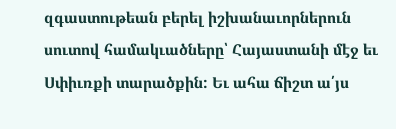զգաստութեան բերել իշխանաւորներուն սուտով համակւածները՝ Հայաստանի մէջ եւ Սփիւռքի տարածքին: Եւ ահա ճիշտ ա՛յս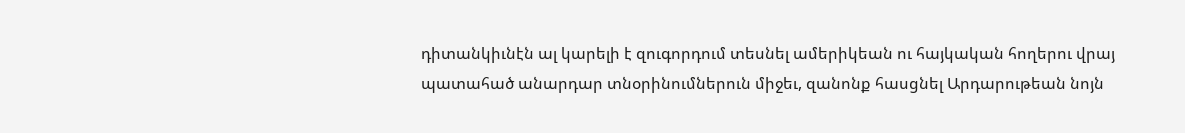դիտանկիւնէն ալ կարելի է զուգորդում տեսնել ամերիկեան ու հայկական հողերու վրայ պատահած անարդար տնօրինումներուն միջեւ, զանոնք հասցնել Արդարութեան նոյն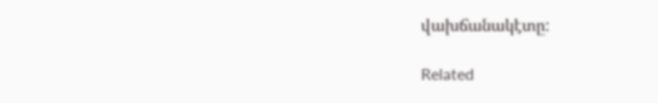վախճանակէտը:

Related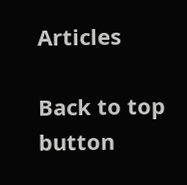Articles

Back to top button